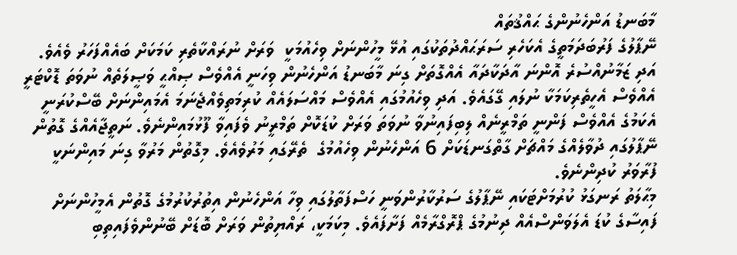މާބަނޑު އަންހެނުންގެ ޙައްޤުތައް
ނޭޕާލުގެ ފަރުބަދަމަތީގެ އެކަހެރި ސަރަޙައްދުތަކުގައި އުޅޭ މީހުންނަށް ވިހެއުމަކީ  ވަރަށް ނުރައްކާތެރި ކަމަކަށް ބައެއްފަހަރު ވެއެވެ. އަދި ޒަމާނުއްސުރެ އޮންނަ އާދަކާދައާ އެއްގޮތަށް ގިނަ މާބަނޑު އަންހެނުން ވިހަނީ އެއްވެސް ޞިއްޙީ ވަޞީލަތެއް ނުވަތަ ޑޮކްޓަރީ އެއްވެސް އެހީތެރިކަމަކާ ނުލައި ގޭގައެވެ. އަދި ވިހެއުމުގައި އެއްވެސް މައްސަލައެއް ކުރިމަތިވެއްޖެނަމަ އެމައިންނަށް ބޭސްކުރަނީ އެކަމުގެ އެއްވެސް ފަންނީ ތަމްރީނެއް ލިބިފައިނުވާ ނުވަތަ ވަރަށް ކުޑަކޮށް ތަމްރީނު ވެފައިވާ ފޫޅުމައިންނެވެ. ނަތީޖާއެއްގެ ގޮތުން ނޭޕާލުގައި ދުވާލެއްގެ މައްޗަށް ގާތްގަނޑަކަށް 6 އަންހެނުން ވިހެއުމުގެ  ތެރޭގައި މަރުވެއެވެ. މިގޮތުން މަރުވާ ގިނަ މައިންނަކީ ފުރާވަރު ކުދިންނެވެ.
މިޙާލަތު ރަނގަޅު ކުރުމަށްޓަކައި ނޭޕާލުގެ ސަރުކާރުންވަނީ ހަސްފަތާލުގައި ވިހާ އަންހެނުން އިތުރުކުރުމުގެ ގޮތުން އެމީހުންނަށް ފައިސާގެ ކުޑަ އެލަވަންސްއެއް ދިނުމުގެ ޕްރޮގްރާމެއް ފަށާފައެވެ. މިކަމަކީ، ރައްޔިތުން ވަރަށް ބޮޑަށް ބޭނުންވެފައިތިބި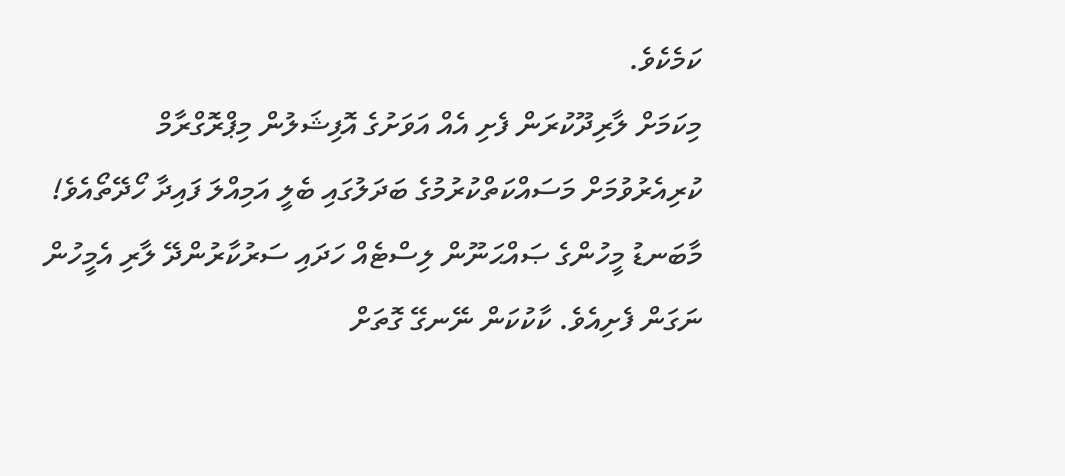ކަމެކެވެ.
މިކަމަށް ލާރިދޫކުރަން ފެށި އެއް އަވަށުގެ އޮފިޝަލުން މިޕްރޮގްރާމް ކުރިއެރުވުމަށް މަސައްކަތްކުރުމުގެ ބަދަލުގައި ބެލީ އަމިއްލަ ފައިދާ ހޯދޭތޯއެވެ! މާބަނޑު މީހުންގެ ޞައްޙަނޫން ލިސްޓެއް ހަދައި ސަރުކާރުންދޭ ލާރި އެމީހުން ނަގަން ފެށިއެވެ. ކާކުކަން ނޭނގޭ ގޮތަށް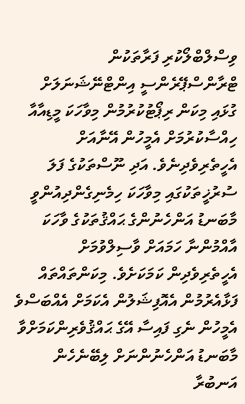ވިސްލްބްލޯކުރި ފަރާތަކުން ޓްރާންސްޕޭރެންސީ އިންޓްނޭޝަނަލަށް ގުޅައި މިކަން ރިޕޯޓުކުރުމުން މިވާހަކަ މީޑިއާއާ ހިއްސާކުރުމަށް އެމީހުން އޭނާއަށް އެހީތެރިވެދިނެވެ. އަދި ނޫސްތަކުގެ ފަލަ ސުރުޚީތަކުގައި މިވާހަކަ ހިމެނިގެންދިއުންވީ މާބަނޑު އަންހެނުންގެ ޙައްޤުތަކުގެ ވާހަކަ އާއްމުންނާ ހަމައަށް ވާސިލްވުމަށް އެހީތެރިވެދިން ކަމަކަށެވެ. މިކަންތައްތައް ފަޅާއެރުމުން އެއޮފިޝަލުން އެކަމަށް އެއްބަސްވެ އެމީހުން ނެގި ފައިސާ އޭގެ ޙައްޤުވެރިންކަމަށްވާ މާބަނޑު އަންހެނުންނަށް ލިބޭނެހެން އަނބުރާ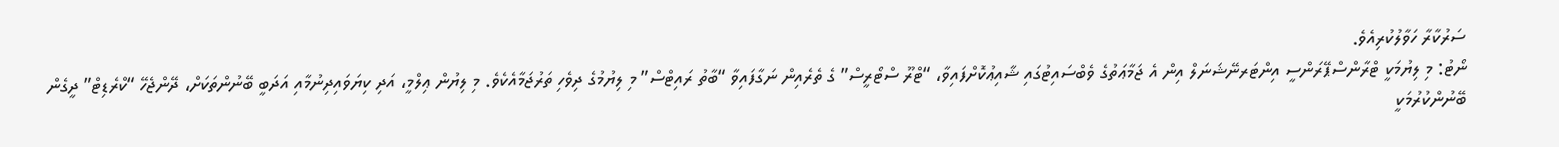ސަރުކާރާ ހަވާލުކުރިއެވެ.
ނޯޓު: މި ލިޔުމަކީ ޓްރާންސްޕޭރަންސީ އިންޓަރނޭޝަނަލް އިން އެ ޖަމާޢަތުގެ ވެބްސައިޓުގައި ޝާއިޢުކޮށްފައިވާ، “ޓްރޫ ސްޓޯރީސް” ގެ ތެރެއިން ނަގާފައިވާ “ބާތު ރައިޓްސް” މި ލިޔުމުގެ ދިވެހި ތަރުޖަމާއެކެވެ. މި ލިޔުން ޢިލްމީ، އަދި ކިޔަވައިދިނުމާއި އަދަބީ ބޭނުންތަކަށް، ދޭންޖެހޭ “ކްރެޑިޓް” ދީގެން ބޭނުންކުރުމަކީ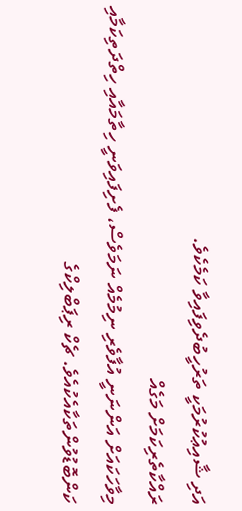އަދި ޝާއިޢުކުރުމަކީ ތަރުހީބުދެވިފައިވާ ކަމެކެވެ.
ރައްކާތެރިކަމަށް މަގެއް
މިވާހަކައަށް އަންނަނީ އުފާވެރި ނިމުމެއް ނަމަވެސް، ފެށިފައިވަނީ ހިތާމައާއި ހިތްދަތިކަމާއި ކަންބޮޑުވުންތަކާއެކުއެވެ. ޗެކް ރިޕަބްލިކްގެ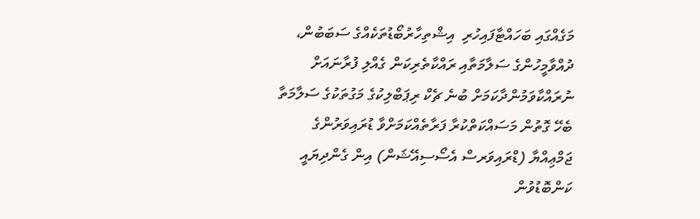މަގެއްގައި ބަހައްޓާފައިހުރި  އިޝްތިހާރުބޯޑުތަކެއްގެ ސަބަބުން، ދުއްވާމީހުންގެ ސަލާމަތާއި ރައްކާތެރިކަން ގެއްލި ފުރާނައަށް ނުރައްކާވަމުންދާކަމަށް ބުނެ ޗެކް ރިޕަބްލިކުގެ މަގުތަކުގެ ސަލާމަތާ ބެހޭ ގޮތުން މަސައްކަތްކުރާ ފަރާތެއްކަމަށްވާ ޑުރައިވަރުންގެ ޖަމްޢިއްޔާ (ޑްރައިވަރސް އެސޯސިއޭޝަން) އިން ގެންދިޔައީ ކަންބޮޑުވުން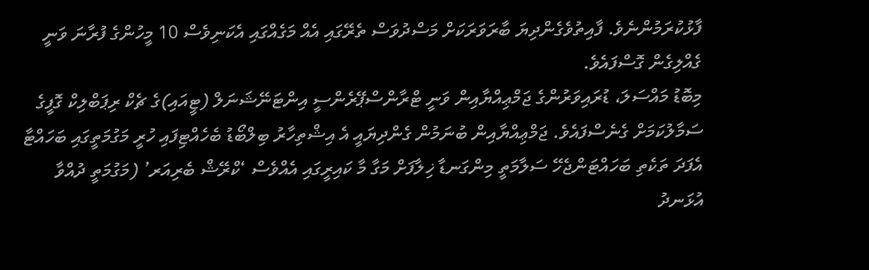ފާޅުކުރަމުންނެވެ. ފާއިތުވެގެންދިޔަ ބާރަވަރަކަށް މަސްދުވަސް ތެރޭގައި އެއް މަގެއްގައި އެކަނިވެސް 10 މީހުންގެ ފުރާނަ ވަނީ ގެއްލިގެން ގޮސްފައެވެ.
މިބޮޑު މައްސަލަ، ޑުރައިވަރުންގެ ޖަމްޢިއްޔާއިން ވަނީ ޓްރާންސްޕޭރެންސީ އިންޓަނޭޝަނަލް (ޓީއައި)ގެ ޗެކް ރިޕަބްލިކް ގޮފީގެ ސަމާލުކަމަށް ގެނެސްފައެވެ. ޖަމްޢިއްޔާއިން ބުނަމުން ގެންދިޔައީ އެ އިޝްތިހާރު ބިލްބޯޑު ބެހެއްޓިފައި ހުރީ މަގުމަތީގައި ބަހައްޓާ އެފަދަ ތަކެތި ބަހައްޓަންޖެހޭ ސަލާމަތީ މިންގަނޑާ ޚިލާފަށް މަގާ މާ ކައިރީގައި އެއްވެސް ‘ކްރޭޝް ބެރިއަރ’ (މަގުމަތީ ދުއްވާ އުޅަނދު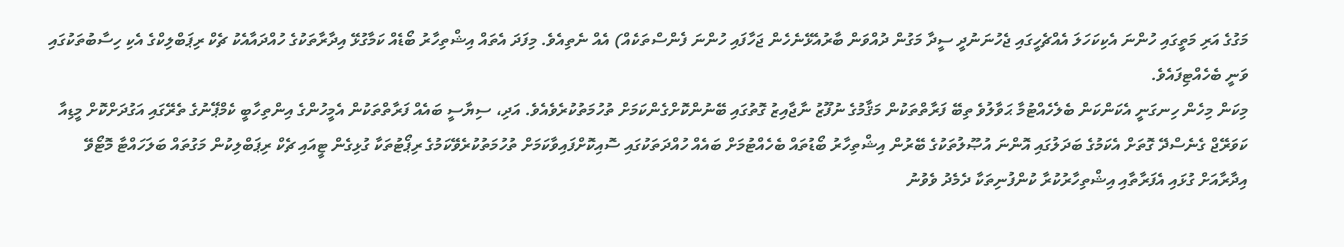މަގުގެ އަރި މަތީގައި ހުންނަ އެކިކަހަލަ އެއްޗެހީގައި ޖެހުނަނުދީ ސީދާ މަގުން ދުއްވަން ބާރުއެޅޭނެހެން ޖަހާފައި ހުންނަ ފެންސްތަކެއް) އެއް ނެތިއެވެ. މިފަދަ އެތައް އިޝްތިހާރު ބޯޑެއް ކަމާގުޅޭ އިދާރާތަކުގެ ހުއްދައާއެކު ޗެކް ރިޕަބްލިކްގެ އެކި ހިސާބުތަކުގައި ވަނީ ބެހެއްޓިފައެވެ.
މިކަން މިހެން ހިނގަނީ އެކަންކަން ބެލެހެއްޓުމާ ޙަވާލުވެ ތިބޭ ފަރާތްތަކުން މަޤާމުގެ ނުފޫޒު ނާޖާއިޒު ގޮތުގައި ބޭނުންކޮށްގެންކަމަށް ތުހުމަތުކުރެވެއެވެ. އަދި، ސިޔާސީ ބައެއް ފަރާތްތަކުން އެމީހުންގެ އިންތިހާބީ ކެމްޕޭނުގެ ތެރޭގައި އަގުދަށްކޮށް މީޑިއާ ކަވަރޭޖް ގެނެސްދޭ ގޮތަށް އެކަމުގެ ބަދަލުގައި އޮންނަ އުޞޫލުތަކުގެ ބޭރުން އިޝްތިހާރު ބޯޑުތައް ބެހެއްޓުމަށް ބައެއް ހުއްދަތަކުގައި ސޮއިކޮށްފައިވާކަމަށް ތުހުމަތުކުރެވޭކަމުގެ ރިޕޯޓުތަކާ ގުޅިގެން ޓީއައި ޗެކް ރިޕަބްލިކުން މަގުތައް ބަލަހައްޓާ މޮޓޯވޭ އިދާރާއަށް ގުޅައި އެފަރާތާއި އިޝްތިހާރުކުރާ ކުންފުނިތަކާ ދެމެދު ވެވުނު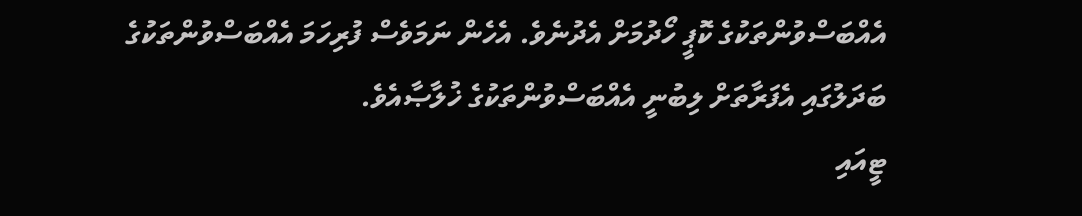އެއްބަސްވުންތަކުގެ ކޮޕީ ހޯދުމަށް އެދުނެވެ. އެހެން ނަމަވެސް ފުރިހަމަ އެއްބަސްވުންތަކުގެ ބަދަލުގައި އެފަރާތަށް ލިބުނީ އެއްބަސްވުންތަކުގެ ޚުލާޞާއެވެ.
ޓީއައި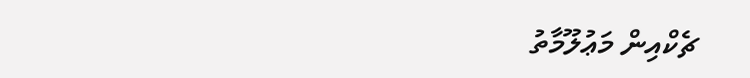ޗެކްއިން މަޢުލޫމާތު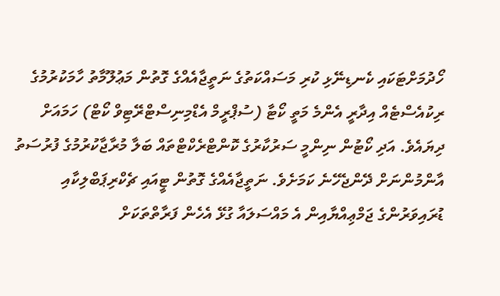ހޯދުމަށްޓަކައި ކެނޑިނޭޅި ކުރި މަސައްކަތުގެ ނަތީޖާއެއްގެ ގޮތުން މަޢުލޫމާތު ހާމަކުރުމުގެ ރިކުއެސްޓެއް އިދާރީ އެންމެ މަތީ ކޯޓާ (ސުޕްރީމް އެޑްމިނިސްޓްރޭޓިވް ކޯޓް) ހަމައަށް ދިޔައެވެ. އަދި ކޯޓުން ނިންމީ ސަރުކާރުގެ ކޮންޓްރެކްޓްތައް ބަލާ މުރާޖާކުރުމުގެ ފުރުސަތު އާންމުންނަށް ދޭންޖެހޭނެ ކަމަށެވެ. ނަތީޖާއެއްގެ ގޮތުން ޓީއައި ޗެކްރިޕަބްލިކާއި ޑުރައިވަރުންގެ ޖަމްޢިއްޔާއިން އެ މައްސަލައާ ގުޅޭ އެހެން ފަރާތްތަކަށް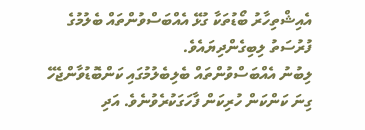އެއިޝްތިހާރު ބޯޑުތަކާ ގުޅޭ އެއްބަސްވުންތައް ބެލުމުގެ ފުރުސަތު ލިބިގެންދިޔައެވެ.
ލިބުނު އެއްބަސްވުންތައް ބެލިބެލުމުގައި ކަންބޮޑުވާންޖެހޭ ގިނަ ކަންކަން ހުރިކަން ފާހަގަކުރެވުނެވެ. އަދި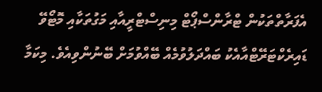އެފަރާތްތަކުން ޓްރާންސްޕޯޓް މިނިސްޓްރީއާއި މަގުތަކާއި މޮޓޯވޭ ޑައިރެކްޓަރޭޓްއާއެކު ބައްދަލުވުމެއް ބޭއްވުމަށް ބޭނުންވިއެވެ. މިކަމާ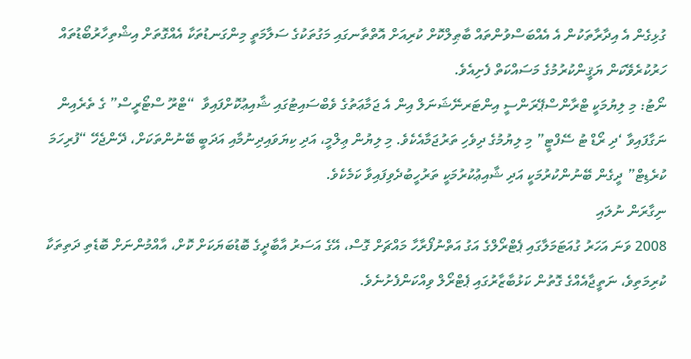ގުޅިގެން އެ އިދާރާތަކުން އެ އެއްބަސްވުންތައް ބާޠިލްކޮށް ކުރިއަށް އޮތްތާނގައި މަގުތަކުގެ ސަލާމަތީ މިންގަނޑުތަކާ އެއްގޮތަށް އިޝްތިހާރުބޯޑުތައް ހަރުކުރެވޭކަން ޔަޤީންކުރުމުގެ މަސައްކަތް ފެށިއެވެ.
ނޯޓު: މި ލިޔުމަކީ ޓްރާންސްޕޭރަންސީ އިންޓަރނޭޝަނަލް އިން އެ ޖަމާޢަތުގެ ވެބްސައިޓުގައި ޝާއިޢުކޮށްފައިވާ  “ޓްރޫ ސްޓޯރީސް” ގެ ތެރެއިން ނަގާފައިވާ ‘ދި ރޯޑް ޓު ސޭފްޓީ” މި ލިޔުމުގެ ދިވެހި ތަރުޖަމާއެކެވެ. މި ލިޔުން ޢިލްމީ، އަދި ކިޔަވައިދިނުމާއި އަދަބީ ބޭނުންތަކަށް، ދޭންޖެހޭ “ފުރިހަމަ ކުރެޑިޓް” ދީގެން ބޭނުންކުރުމަކީ އަދި ޝާއިޢުކުރުމަކީ ތަރުހީބުދެވިފައިވާ ކަމެކެވެ.
ނިގާރަން ނުލައި
2008 ވަނަ އަހަރު ގުއަޓަމަލާގައި ޕެޓްރޯލްގެ އަގު އަތްނުފޯރާހާ މައްޗަށް ގޮސް، އޭގެ އަސަރު އާބާދީގެ ބޮޑުބަޔަކަށް ކޮށް، އާއްމުންނަށް ބޮޑެތި ދަތިތަކާ ކުރިމަތިވެ، ނަތީޖާއެއްގެ ގޮތުން ކަޅުބާޒާރުގައި ޕެޓްރޯލް ވިއްކަންފެށުނެވެ.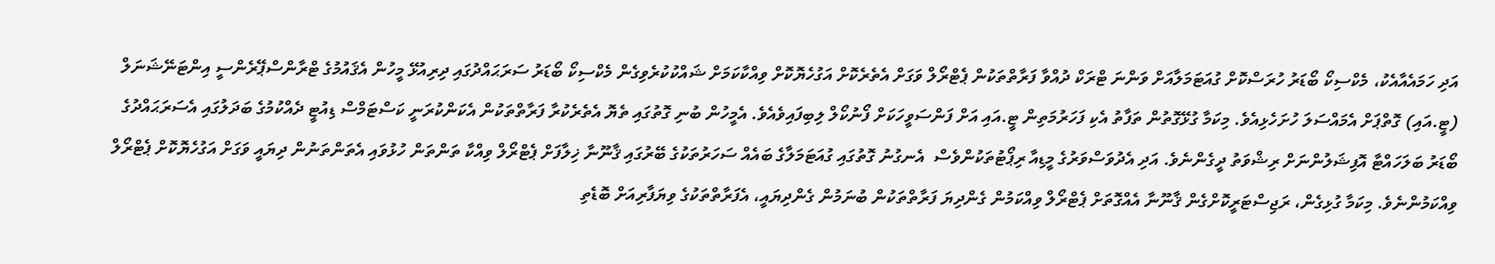އަދި ހަމައެއާއެކު، މެކްސިކޯ ބޯޑަރު ހުރަސްކޮށް ގުއަޓަމަލާއަށް ވަންނަ ޓްރަކް ދުއްވާ ފަރާތްތަކުން ޕެޓްރޯލް ވަގަށް އެތެރެކޮށް އަގުހެޔޮކޮށް ވިއްކާކަމަށް ޝައްކުކުރެވިގެން މެކްސިކޯ ބޯޑަރު ސަރަޙައްދުގައި ދިރިއުޅޭ މީހުން އެޤައުމުގެ ޓްރާންސްޕޭރެންސީ އިންޓަނޭޝަނަލް (ޓީ.އައި) ގޮތްޕަށް އެމައްސަލަ ހުށަހެޅިއެވެ. މިކަމާ ގުޅޭގޮތުން ތަފާތު އެކި ފަހަރުމަތިން ޓީ.އައި އަށް ފަންސަވީހަކަށް ފޯނުކޯލް ލިބިފައިވެއެވެ. އެމީހުން ބުނި ގޮތުގައި ތެޔޮ އެތެރެކުރާ ފަރާތްތަކުން އެކަންކުރަނީ ކަސްޓަމްސް ޑިއުޓީ ދެއްކުމުގެ ބަދަލުގައި އެސަރަޙައްދުގެ ބޯޑަރު ބަލަހައްޓާ އޮފިޝަލުންނަށް ރިޝްވަތު ދީގެންނެވެ. އަދި އެދުވަސްވަރުގެ މީޑިއާ ރިޕޯޓުތަކުންވެސް  އެނގުނު ގޮތުގައި ގުއަޓަމަލާގެ ބައެއް ސަހަރުތަކުގެ ބޭރުގައި ޤާނޫނާ ޚިލާފަށް ޕެޓްރޯލް ވިއްކާ ތަންތަން ހުޅުވައި އެތަންތަނުން ދިޔައީ ވަގަށް އަގުހެޔޮކޮށް ޕެޓްރޯލް ވިއްކަމުންނެވެ. މިކަމާ ގުޅިގެން، ރަޖިސްޓަރީކޮށްގެން ޤާނޫނާ އެއްގޮތަށް ޕެޓްރޯލް ވިއްކަމުން ގެންދިޔަ ފަރާތްތަކުން ބުނަމުން ގެންދިޔައީ، އެފަރާތްތަކުގެ ވިޔަފާރިއަށް ބޮޑެތި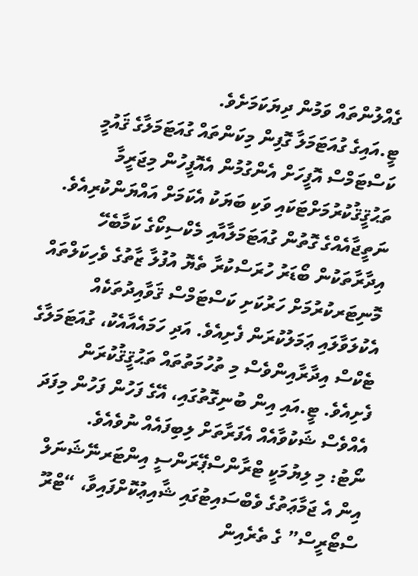ގެއްލުންތައް ވަމުން ދިޔަކަމަށެވެ.
ޓީ.އައިގެ ގުއަޓަމަލާ ގޮފިން މިކަންތައް ގުއަޓަމަލާގެ ޤައުމީ ކަސްޓަމްސް އޮފީހަށް އެންގުމުން އެއޮފީހުން މިޖަރީމާ ތަޙުޤީޤުކުރުމަށްޓަކައި ވަކި ބަޔަކު އެކަމަށް އައްޔަންކުރިއެވެ. ނަތީޖާއެއްގެ ގޮތުން ގުއަޓަމަލާއާއި މެކްސިކޯގެ ކަމާބެހޭ އިދާރާތަކުން ބޯޑަރު ހުރަސްކުރާ ތެޔޮ އުފުލާ ޒާތުގެ ވެހިކަލްތައް މޮނިޓަރކުރުމަށް ހަރުކަށި ކަސްޓަމްސް ޤަވާއިދުތަކެއް އެކުލަވާލައި ޢަމަލުކުރަން ފެށިއެވެ. އަދި ހަމައެއާއެކު، ގުއަޓަމަލާގެ ޓެކްސް އިދާރާއިންވެސް މި ތުހުމަތުތައް ތަޙުޤީޤުކުރަން ފެށިއެވެ. ޓީ.އައި އިން ބުނިގޮތުގައި، އޭގެ ފަހުން ފަހުން މިފަދަ އެއްވެސް ޝަކުވާއެއް އެފަރާތަށް ލިބިފައެއް ނުވެއެވެ.
ނޯޓު: މި ލިޔުމަކީ ޓްރާންސްޕޭރަންސީ އިންޓަރނޭޝަނަލް އިން އެ ޖަމާޢަތުގެ ވެބްސައިޓުގައި ޝާއިޢުކޮށްފައިވާ، “ޓްރޫ ސްޓޯރީސް” ގެ ތެރެއިން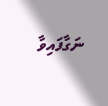ނަގާފައިވާ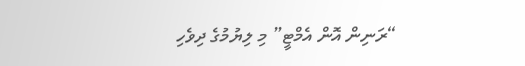“ރަނިން އޮން އެމްޓީ” މި ލިޔުމުގެ ދިވެހި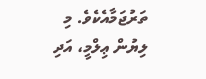ތަރުޖަމާއެކެވެ. މި ލިޔުން ޢިލްމީ، އަދި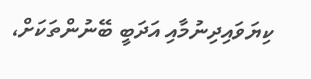ކިޔަވައިދިނުމާއި އަދަބީ ބޭނުންތަކަށް،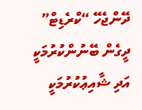ދޭންޖެހޭ “ކްރެޑިޓް” ދީގެން ބޭނުންކުރުމަކީ އަދި ޝާއިޢުކުރުމަކީ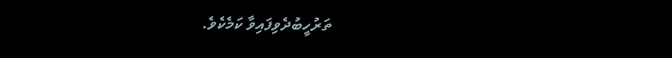ތަރުހީބުދެވިފައިވާ ކަމެކެވެ.